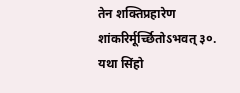तेन शक्तिप्रहारेण शांकरिर्मूर्च्छितोऽभवत् ३०.
यथा सिंहो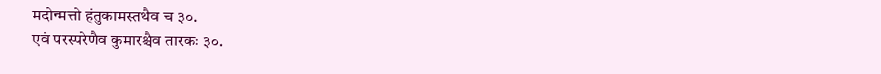मदोन्मत्तो हंतुकामस्तथैव च ३०.
एवं परस्परेणैव कुमारश्चैव तारकः ३०.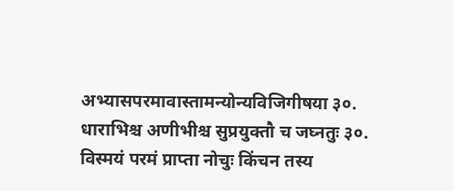अभ्यासपरमावास्तामन्योन्यविजिगीषया ३०.
धाराभिश्च अणीभीश्च सुप्रयुक्तौ च जघ्नतुः ३०.
विस्मयं परमं प्राप्ता नोचुः किंचन तस्य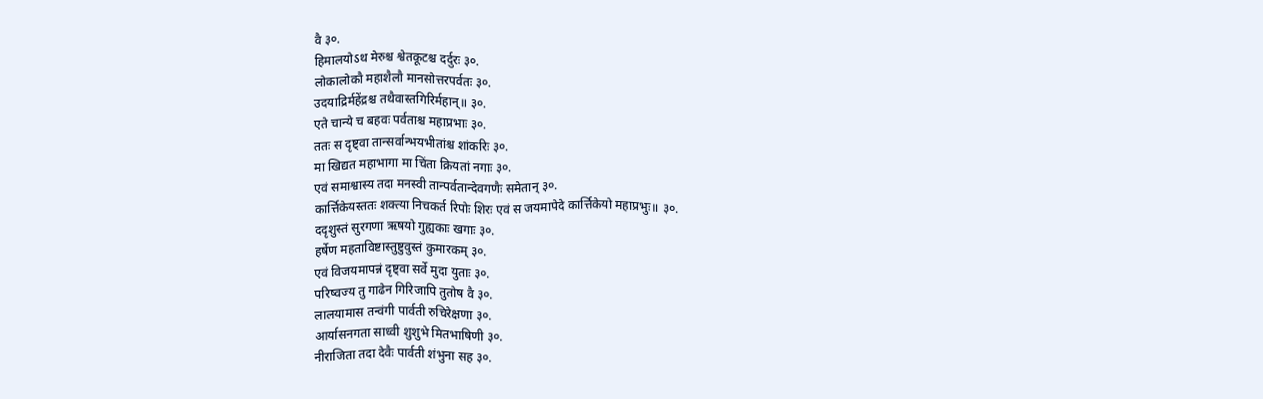वै ३०.
हिमालयोऽथ मेरुश्च श्वेतकूटश्च दर्दुरः ३०.
लोकालोकौ महाशैलौ मानसोत्तरपर्वतः ३०.
उदयाद्रिर्महेंद्रश्च तथैवास्तगिरिर्महान्॥ ३०.
एते चान्ये च बहवः पर्वताश्च महाप्रभाः ३०.
ततः स दृष्ट्वा तान्सर्वान्भयभीतांश्च शांकरिः ३०.
मा खिद्यत महाभागा मा चिंता क्रियतां नगाः ३०.
एवं समाश्वास्य तदा मनस्वी तान्पर्वतान्देवगणैः समेतान् ३०.
कार्त्तिकेयस्ततः शक्त्या निचकर्त रिपोः शिरः एवं स जयमापेदे कार्त्तिकेयो महाप्रभुः॥ ३०.
ददृशुस्तं सुरगणा ऋषयो गुह्यकाः खगाः ३०.
हर्षेण महताविष्टास्तुष्टुवुस्तं कुमारकम् ३०.
एवं विजयमापन्नं दृष्ट्वा सर्वे मुदा युताः ३०.
परिष्वज्य तु गाढेन गिरिजापि तुतोष वै ३०.
लालयामास तन्वंगी पार्वती रुचिरेक्षणा ३०.
आर्यासनगता साध्वी शुशुभे मितभाषिणी ३०.
नीराजिता तदा देवैः पार्वती शंभुना सह ३०.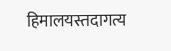हिमालयस्तदागत्य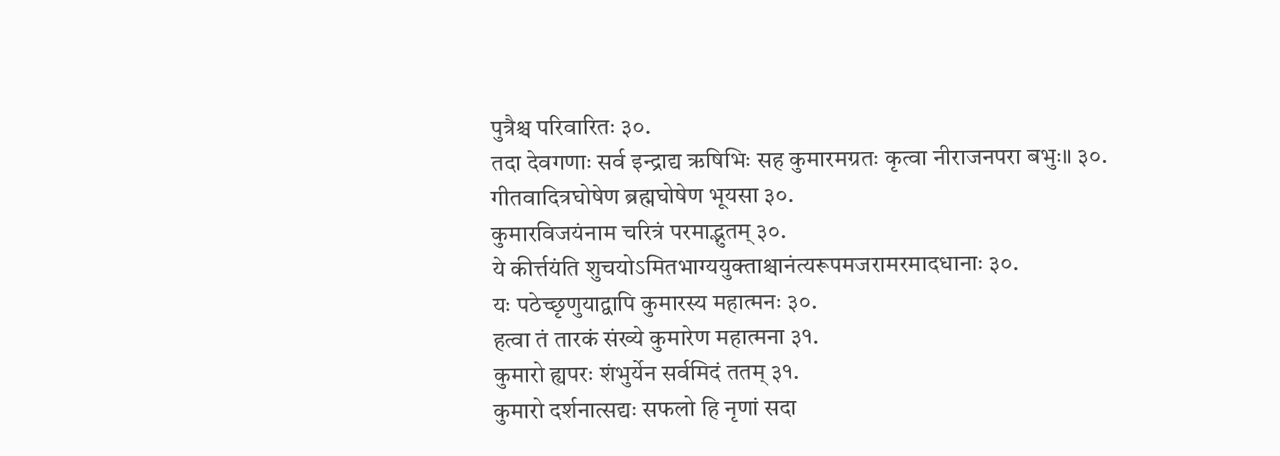पुत्रैश्च परिवारितः ३०.
तदा देवगणाः सर्व इन्द्राद्य ऋषिभिः सह कुमारमग्रतः कृत्वा नीराजनपरा बभुः॥ ३०.
गीतवादित्रघोषेण ब्रह्मघोषेण भूयसा ३०.
कुमारविजयंनाम चरित्रं परमाद्भुतम् ३०.
ये कीर्त्तयंति शुचयोऽमितभाग्ययुक्ताश्चानंत्यरूपमजरामरमादधानाः ३०.
यः पठेच्छृणुयाद्वापि कुमारस्य महात्मनः ३०.
हत्वा तं तारकं संख्ये कुमारेण महात्मना ३१.
कुमारो ह्यपरः शंभुर्येन सर्वमिदं ततम् ३१.
कुमारो दर्शनात्सद्यः सफलो हि नृणां सदा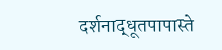दर्शनाद्धूतपापास्ते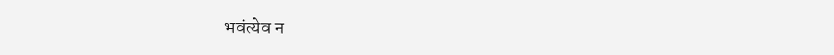भवंत्येव न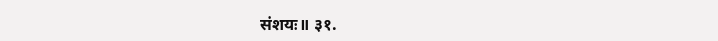संशयः॥ ३१.